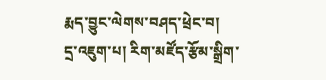རྨད་བྱུང་ལེགས་བཤད་ཕྲེང་བ།
དྲ་འཇུག་པ། རིག་མཛོད་རྩོམ་སྒྲིག་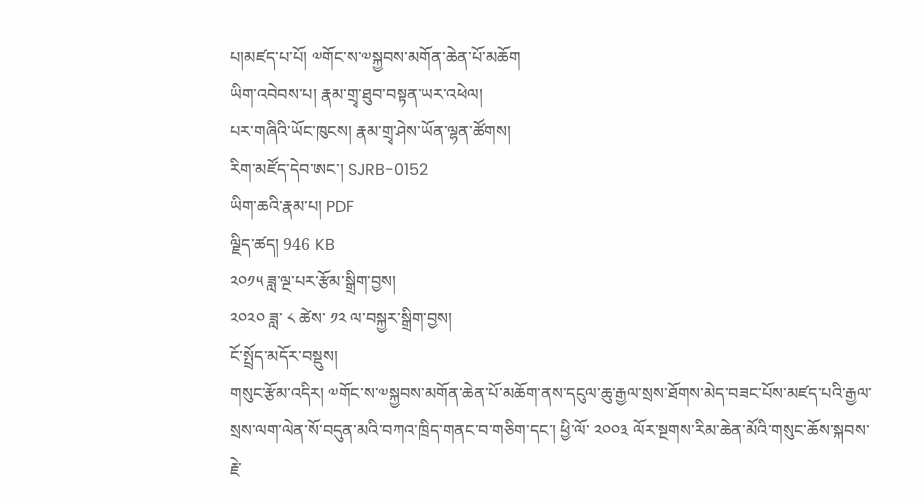པ།མཛད་པ་པོ། ༧གོང་ས་༧སྐྱབས་མགོན་ཆེན་པོ་མཆོག
ཡིག་འབེབས་པ། རྣམ་གྲྭ་ཐུབ་བསྟན་ཡར་འཕེལ།
པར་གཞིའི་ཡོང་ཁུངས། རྣམ་གྲྭ་ཤེས་ཡོན་ལྷན་ཚོགས།
རིག་མཛོད་དེབ་ཨང་། SJRB-0152
ཡིག་ཆའི་རྣམ་པ། PDF
ལྗིད་ཚད། 946 KB
༢༠༡༥ ཟླ་ལྔ་པར་རྩོམ་སྒྲིག་བྱས།
༢༠༢༠ ཟླ་ ༨ ཚེས་ ༡༢ ལ་བསྐྱར་སྒྲིག་བྱས།
ངོ་སྤྲོད་མདོར་བསྡུས།
གསུང་རྩོམ་འདིར། ༧གོང་ས་༧སྐྱབས་མགོན་ཆེན་པོ་མཆོག་ནས་དངུལ་ཆུ་རྒྱལ་སྲས་ཐོགས་མེད་བཟང་པོས་མཛད་པའི་རྒྱལ་སྲས་ལག་ལེན་སོ་བདུན་མའི་བཀའ་ཁྲིད་གནང་བ་གཅིག་དང་། ཕྱི་ལོ་ ༢༠༠༣ ལོར་སྔགས་རིམ་ཆེན་མོའི་གསུང་ཆོས་སྐབས་རྗེ་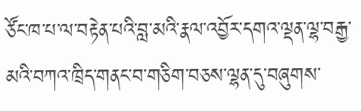ཙོང་ཁ་པ་ལ་བརྟེན་པའི་བླ་མའི་རྣལ་འབྱོར་དགའ་ལྡན་ལྷ་བརྒྱ་མའི་བཀའ་ཁྲིད་གནང་བ་གཅིག་བཅས་ལྷན་དུ་བཞུགས་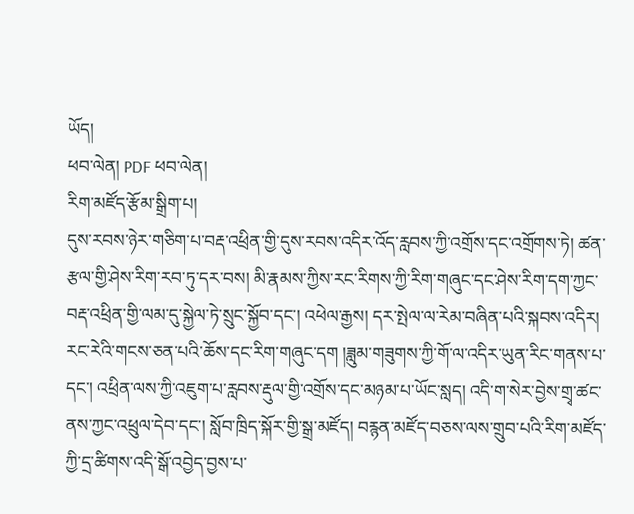ཡོད།
ཕབ་ལེན། PDF ཕབ་ལེན།
རིག་མཛོད་རྩོམ་སྒྲིག་པ།
དུས་རབས་ཉེར་གཅིག་པ་བརྡ་འཕྲིན་གྱི་དུས་རབས་འདིར་འོད་རླབས་ཀྱི་འགྲོས་དང་འགྲོགས་ཏེ། ཚན་རྩལ་གྱི་ཤེས་རིག་རབ་ཏུ་དར་བས། མི་རྣམས་ཀྱིས་རང་རིགས་ཀྱི་རིག་གཞུང་དང་ཤེས་རིག་དག་ཀྱང་བརྡ་འཕྲིན་གྱི་ལམ་དུ་སྐྱེལ་ཏེ་སྲུང་སྐྱོབ་དང་། འཕེལ་རྒྱས། དར་སྤེལ་ལ་རེམ་བཞིན་པའི་སྐབས་འདིར། རང་རེའི་གངས་ཅན་པའི་ཆོས་དང་རིག་གཞུང་དག །ཟླུམ་གཟུགས་ཀྱི་གོ་ལ་འདིར་ཡུན་རིང་གནས་པ་དང་། འཕྲིན་ལས་ཀྱི་འཇུག་པ་རླབས་རྡུལ་གྱི་འགྲོས་དང་མཉམ་པ་ཡོང་སླད། འདི་ག་སེར་བྱེས་གྲྭ་ཚང་ནས་ཀྱང་འཕྲུལ་དེབ་དང་། སློབ་ཁྲིད་སྐོར་གྱི་སྒྲ་མཛོད། བརྙན་མཛོད་བཅས་ལས་གྲུབ་པའི་རིག་མཛོད་ཀྱི་དྲ་ཚིགས་འདི་སྒོ་འབྱེད་བྱས་པ་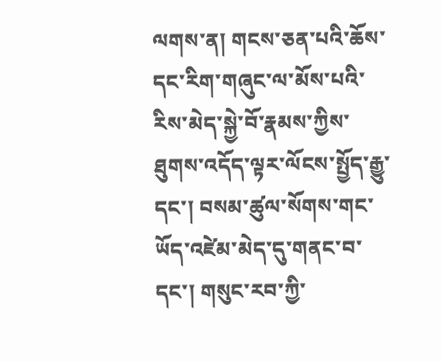ལགས་ན། གངས་ཅན་པའི་ཆོས་དང་རིག་གཞུང་ལ་མོས་པའི་རིས་མེད་སྐྱེ་བོ་རྣམས་ཀྱིས་ཐུགས་འདོད་ལྟར་ལོངས་སྤྱོད་རྒྱུ་དང་། བསམ་ཚུལ་སོགས་གང་ཡོད་འཛེམ་མེད་དུ་གནང་བ་དང་། གསུང་རབ་ཀྱི་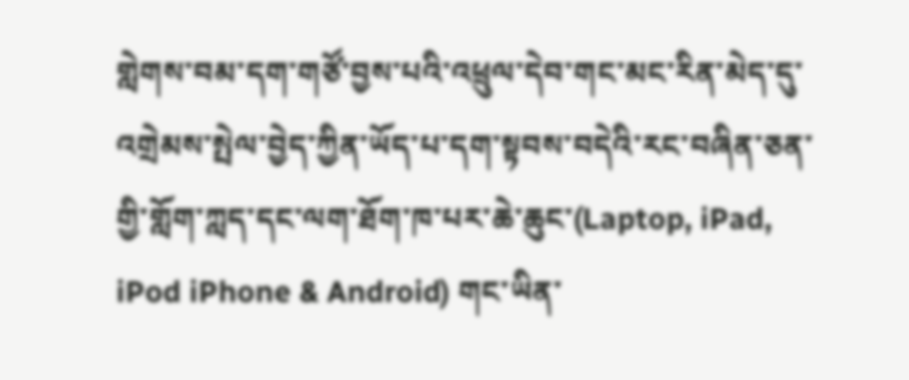གླེགས་བམ་དག་གཙོ་བྱས་པའི་འཕྲུལ་དེབ་གང་མང་རིན་མེད་དུ་འགྲེམས་སྤེལ་བྱེད་ཀྱིན་ཡོད་པ་དག་སྟབས་བདེའི་རང་བཞིན་ཅན་གྱི་གློག་ཀླད་དང་ལག་ཐོག་ཁ་པར་ཆེ་ཆུང་(Laptop, iPad, iPod iPhone & Android) གང་ཡིན་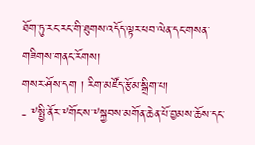ཐོག་ཏུ་རང་རང་གི་ཐུགས་འདོད་ལྟར་ཕབ་ལེན་དང་གསན་གཟིགས་གནང་རོགས།
གསར་ཤོས་དག ། རིག་མཛོད་རྩོམ་སྒྲིག་པ།
- ༸སྤྱི་ནོར་༸གོང་ས་༸སྐྱབས་མགོན་ཆེན་པོ་བྱམས་ཆོས་དང་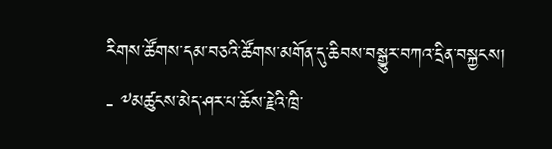རིགས་ཚོགས་དམ་བཅའི་ཚོགས་མགོན་དུ་ཆིབས་བསྒྱུར་བཀའ་དྲིན་བསྐྱངས།
- ༸མཚུངས་མེད་ཤར་པ་ཆོས་རྗེའི་ཁྲི་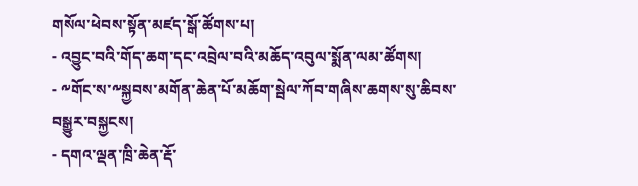གསོལ་ཕེབས་སྟོན་མཛད་སྒོ་ཚོགས་པ།
- འབྱུང་བའི་གོད་ཆག་དང་འབྲེལ་བའི་མཆོད་འབུལ་སྨོན་ལམ་ཚོགས།
- ༸གོང་ས་༸སྐྱབས་མགོན་ཆེན་པོ་མཆོག་སྦེལ་ཀོབ་གཞིས་ཆགས་སུ་ཆིབས་བསྒྱུར་བསྐྱངས།
- དགའ་ལྡན་ཁྲི་ཆེན་རྡོ་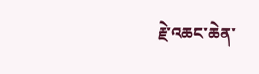རྗེ་འཆང་ཆེན་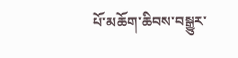པོ་མཆོག་ཆིབས་བསྒྱུར་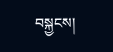བསྐྱངས།